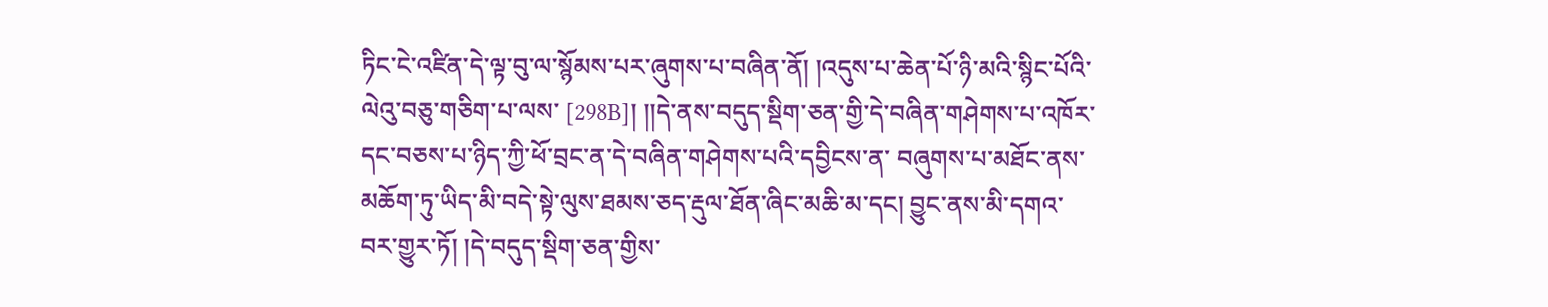ཏིང་ངེ་འཛིན་དེ་ལྟ་བུ་ལ་སྙོམས་པར་ཞུགས་པ་བཞིན་ནོ། །འདུས་པ་ཆེན་པོ་ཉི་མའི་སྙིང་པོའི་ལེའུ་བཅུ་གཅིག་པ་ལས་ [298B]། །།དེ་ནས་བདུད་སྡིག་ཅན་གྱི་དེ་བཞིན་གཤེགས་པ་འཁོར་དང་བཅས་པ་ཉིད་ཀྱི་ཕོ་བྲང་ན་དེ་བཞིན་གཤེགས་པའི་དབྱིངས་ན་ བཞུགས་པ་མཐོང་ནས་མཆོག་ཏུ་ཡིད་མི་བདེ་སྟེ་ལུས་ཐམས་ཅད་རྡུལ་ཐོན་ཞིང་མཆི་མ་དང། བྱུང་ནས་མི་དགའ་བར་གྱུར་ཏོ། །དེ་བདུད་སྡིག་ཅན་གྱིས་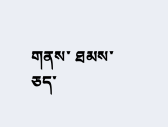གནས་ ཐམས་ཅད་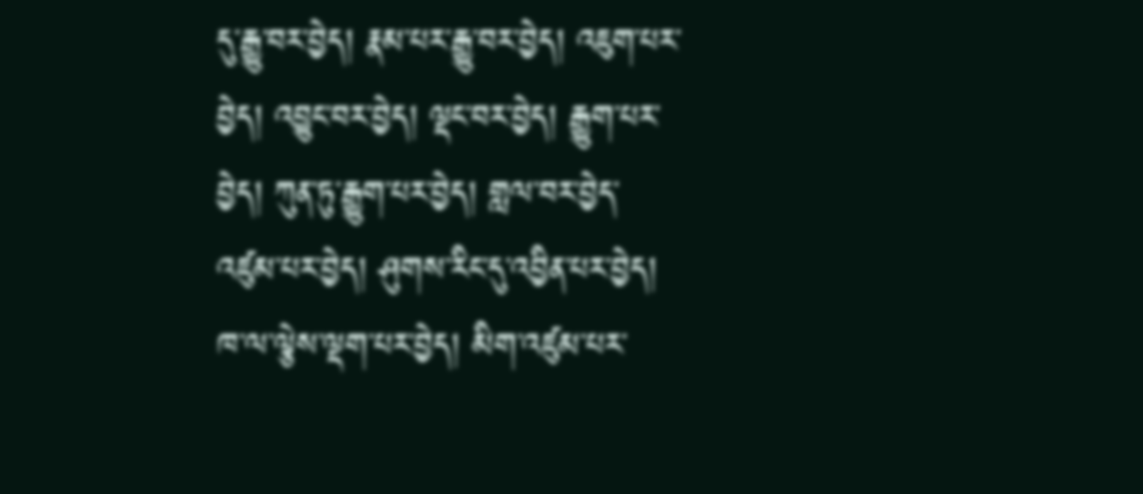དུ་རྒྱུ་བར་བྱེད། རྣམ་པར་རྒྱུ་བར་བྱེད། འཇུག་པར་བྱེད། འབྱུང་བར་བྱེད། ལྡང་བར་བྱེད། རྒྱུག་པར་བྱེད། ཀུན་ཏུ་རྒྱུག་པར་བྱེད། གླལ་བར་བྱེད་ འཛུམ་པར་བྱེད། ཤུགས་རིང་དུ་འབྱིན་པར་བྱེད། ཁ་ལ་ལྕེས་ལྡག་པར་བྱེད། མིག་འཛུམ་པར་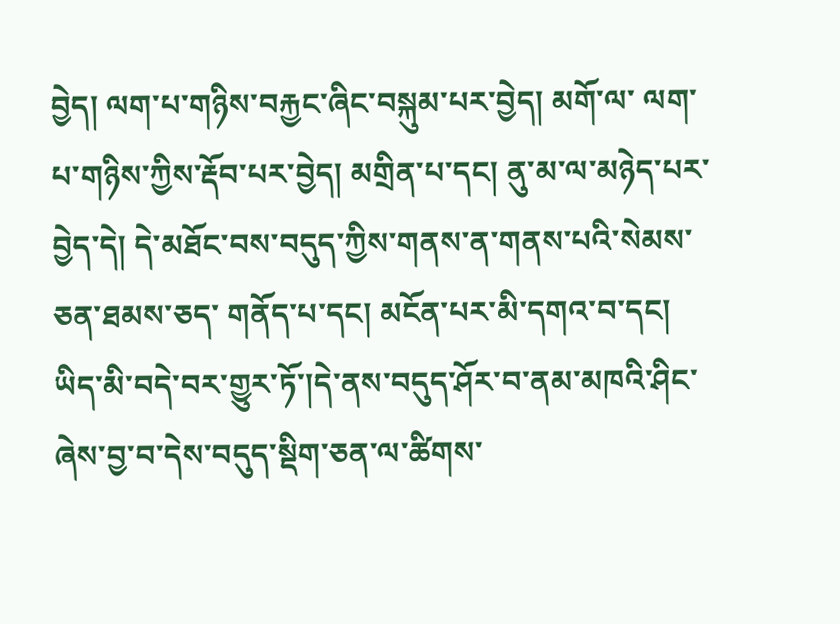བྱེད། ལག་པ་གཉིས་བརྐྱང་ཞིང་བསྐུམ་པར་བྱེད། མགོ་ལ་ ལག་པ་གཉིས་ཀྱིས་རྡོབ་པར་བྱེད། མགྲིན་པ་དང། ནུ་མ་ལ་མཉེད་པར་བྱེད་དེ། དེ་མཐོང་བས་བདུད་ཀྱིས་གནས་ན་གནས་པའི་སེམས་ཅན་ཐམས་ཅད་ གནོད་པ་དང། མངོན་པར་མི་དགའ་བ་དང། ཡིད་མི་བདེ་བར་གྱུར་ཏོ་།དེ་ནས་བདུད་ཤོར་བ་ནམ་མཁའི་ཤིང་ཞེས་བྱ་བ་དེས་བདུད་སྡིག་ཅན་ལ་ཚིགས་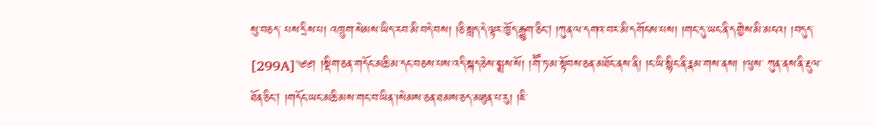སུ་བཅད་ པས་དྲིས་པ། འཁྲུག་སེམས་ཡིད་རབ་མི་བདེ་བས། །ཅི་སླད་དེ་ལྟར་ཁྱོད་རྒྱུག་ཅིང། །ཀུན་ལ་དགའ་བར་མི་དགོངས་པས། །གང་དུ་ཡང་ནི་དགྱེས་མི་མངའ། །བདུད་ [299A]༄༅། །སྡིག་ཅན་གདོང་མཆི་མ་དང་བཅས་པས་འདི་སྐད་ཅེས་སྨྲས་སོ། །གཽ་ཏ་མ་སྟོབས་ཅན་མཐོང་ནས་ནི། །ང་ཡི་སྙིང་ནི་རྣམ་གས་ནས། །ལུས་ ཀུན་ནས་ནི་རྡུལ་ཐོན་ཅིང། །གདོང་ཡང་མཆི་མས་གང་བ་ཡིན་།སེམས་ཅན་ཐམས་ཅད་མཐུན་པ་རུ། །ཇི་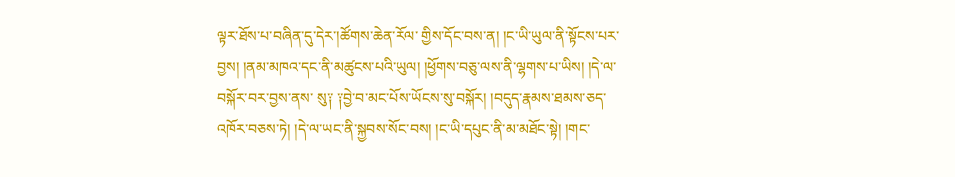ལྟར་ཐོས་པ་བཞིན་དུ་དེར་།ཚོགས་ཆེན་རོལ་ གྱིས་དོང་བས་ན། །ང་ཡི་ཡུལ་ནི་སྟོངས་པར་བྱས། །ནམ་མཁའ་དང་ནི་མཚུངས་པའི་ཡུལ། །ཕྱོགས་བཅུ་ལས་ནི་ལྷགས་པ་ཡིས། །དེ་ལ་བསྐོར་བར་བྱས་ནས་ སུ༑ ༑བྱེ་བ་མང་པོས་ཡོངས་སུ་བསྐོར། །བདུད་རྣམས་ཐམས་ཅད་འཁོར་བཅས་ཏེ། །དེ་ལ་ཡང་ནི་སྐྱབས་སོང་བས། །ང་ཡི་དཔུང་ནི་མ་མཐོང་སྟེ། །གང་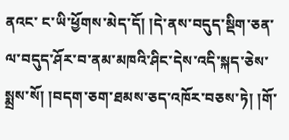ནའང་ ང་ཡི་ཕྱོགས་མེད་དོ། །དེ་ནས་བདུད་སྡིག་ཅན་ལ་བདུད་ཤོར་བ་ནམ་མཁའི་ཤིང་དེས་འདི་སྐད་ཅེས་སྨྲས་སོ། །བདག་ཅག་ཐམས་ཅད་འཁོར་བཅས་ཏེ། །གོ་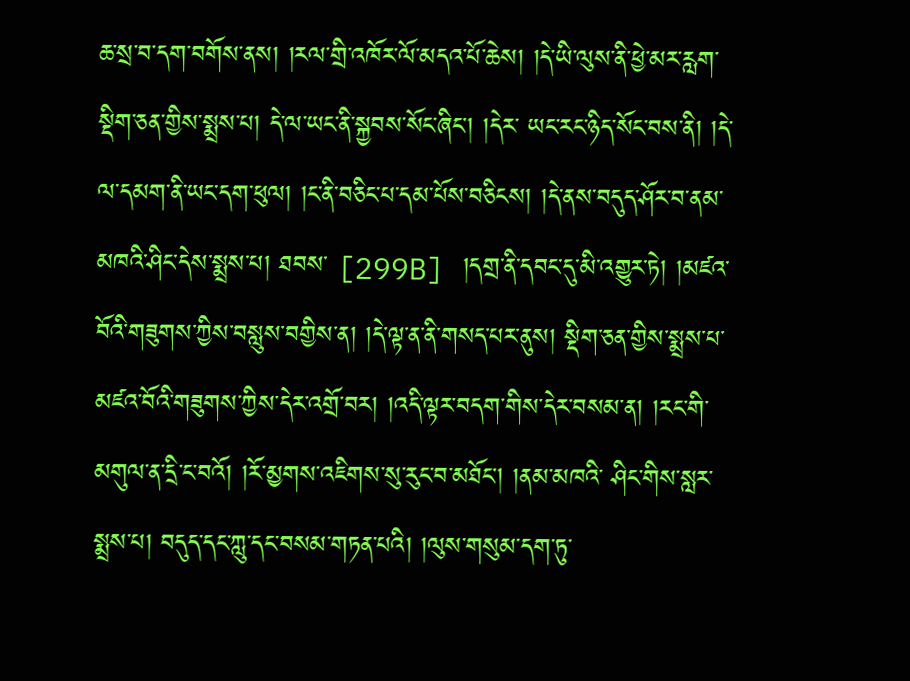ཆ་སྲ་བ་དག་བགོས་ནས། །རལ་གྲི་འཁོར་ལོ་མདའ་པོ་ཆེས། །དེ་ཡི་ལུས་ནི་ཕྱེ་མར་རླག་སྡིག་ཅན་གྱིས་སྨྲས་པ། དེ་ལ་ཡང་ནི་སྐྱབས་སོང་ཞིང། །དེར་ ཡང་རང་ཉིད་སོང་བས་ནི། །དེ་ལ་དམག་ནི་ཡང་དག་ཕུལ། །ང་ནི་བཅིང་པ་དམ་པོས་བཅིངས། །དེ་ནས་བདུད་ཤོར་བ་ནམ་མཁའི་ཤིང་དེས་སྨྲས་པ། ཐབས་ [299B] །དགྲ་ནི་དབང་དུ་མི་འགྱུར་ཏེ། །མཛའ་བོའི་གཟུགས་ཀྱིས་བསླུས་བགྱིས་ན། །དེ་ལྟ་ན་ནི་གསད་པར་ནུས། སྡིག་ཅན་གྱིས་སྨྲས་པ་ མཛའ་བོའི་གཟུགས་ཀྱིས་དེར་འགྲོ་བར། །འདི་ལྟར་བདག་གིས་དེར་བསམ་ན། །རང་གི་མགུལ་ན་དྲི་ང་བའོ། །རོ་མྱགས་འཇིགས་སུ་རུང་བ་མཐོང། །ནམ་མཁའི་ ཤིང་གིས་སླར་སྨྲས་པ། བདུད་དང་ཀླུ་དང་བསམ་གཏན་པའི། །ལུས་གསུམ་དག་ཏུ་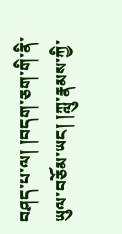བཤད་པ་ལ། །བདག་ཅག་གི་ནི་ཡུལ་བཅོམ་ཡང། །ཀླུ་རྣམས་ཀྱི་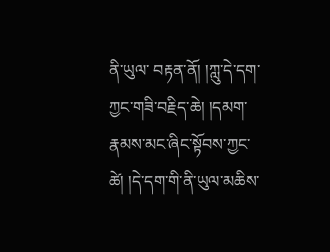ནི་ཡུལ་ བརྟན་ནོ། །ཀླུ་དེ་དག་ཀྱང་གཟི་བརྗིད་ཆེ། །དམག་རྣམས་མང་ཞིང་སྟོབས་ཀྱང་ཚེ། །དེ་དག་གི་ནི་ཡུལ་མཆིས་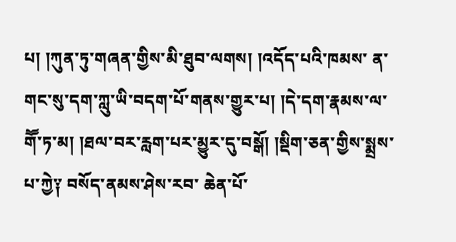པ། །ཀུན་ཏུ་གཞན་གྱིས་མི་ཐུབ་ལགས། །འདོད་པའི་ཁམས་ ན་གང་སུ་དག་ཀླུ་ཡི་བདག་པོ་གནས་གྱུར་པ། །དེ་དག་རྣམས་ལ་གཽ་ཏ་མ། །ཐལ་བར་རླག་པར་མྱུར་དུ་བསྒོ། །སྡིག་ཅན་གྱིས་སྨྲས་པ་ཀྱེ༑ བསོད་ནམས་ཤེས་རབ་ ཆེན་པོ་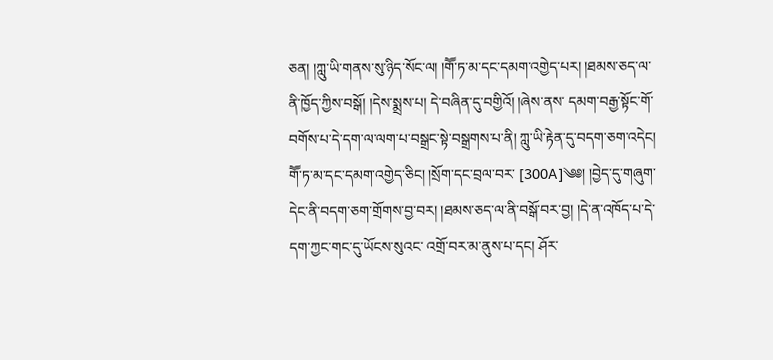ཅན། །ཀླུ་ཡི་གནས་སུ་ཉིད་སོང་ལ། །གཽ་ཏ་མ་དང་དམག་འགྱེད་པར། །ཐམས་ཅད་ལ་ནི་ཁྱོད་ཀྱིས་བསྒོ། །དེས་སྨྲས་པ། དེ་བཞིན་དུ་བགྱིའོ། །ཞེས་ནས་ དམག་བརྒྱ་སྟོང་གོ་བགོས་པ་དེ་དག་ལ་ལག་པ་བསྒྲང་སྟེ་བསྒྲགས་པ་ནི། ཀླུ་ཡི་རྟེན་དུ་བདག་ཅག་འདེང། གཽ་ཏ་མ་དང་དམག་འགྱེད་ཅིང། །སྲོག་དང་བྲལ་བར་ [300A]༄༅། །བྱེད་དུ་གཞུག་དེང་ནི་བདག་ཅག་གྲོགས་བྱ་བར། །ཐམས་ཅད་ལ་ནི་བསྒོ་བར་བྱ། །དེ་ན་འཁོད་པ་དེ་དག་ཀྱང་གང་དུ་ཡོངས་སུའང་ འགྲོ་བར་མ་ནུས་པ་དང། ཤོར་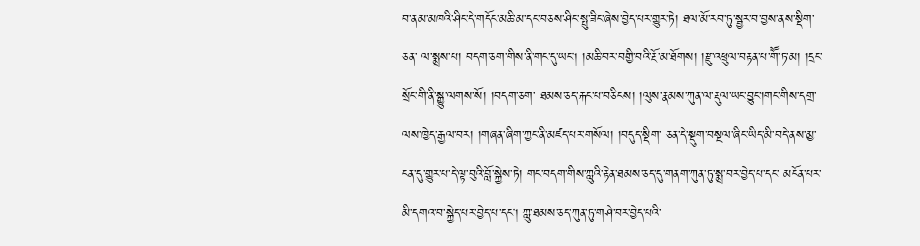བ་ནམ་མཁའི་ཤིང་དེ་གདོང་མཆི་མ་དང་བཅས་ཤིང་སྤུ་ཟིང་ཞེས་བྱེད་པར་གྱུར་ཏེ། ཐལ་མོ་རབ་ཏུ་སྦྱར་བ་བྱས་ནས་སྡིག་ཅན་ ལ་སྨྲས་པ། བདག་ཅག་གིས་ནི་གང་དུ་ཡང། །མཆི་བར་བགྱི་བའི་རྔོ་མ་ཐོགས། །རྫུ་འཕྲུལ་བརྟན་པ་གཽ་ཏ་མ། །དྲང་སྲོང་གི་ནི་སྒྱུ་ལགས་སོ། །བདག་ཅག་ ཐམས་ཅད་རྐང་པ་བཅིངས། །ལུས་རྣམས་ཀུན་ལ་རྡུལ་ཡང་བྱུང་།གང་གིས་དགྲ་ལས་ཁྱེད་རྒྱལ་བར། །གཞན་ཞིག་ཀྱང་ནི་མཛད་པར་གསོལ། །བདུད་སྡིག་ ཅན་དེ་སྡུག་བསྔལ་ཞིང་ཡིད་མི་བདེ་ནས་མྱ་ངན་དུ་གྱུར་པ་དེ་ལྟ་བུའི་བློ་སྐྱེས་ཏེ། གང་བདག་གིས་ཀླུའི་རྟེན་ཐམས་ཅད་དུ་གནག་ཀུན་ཏུ་སྨྲ་བར་བྱེད་པ་དང་ མངོན་པར་མི་དགའ་བ་སྐྱེད་པར་བྱེད་པ་དང། ཀླུ་ཐམས་ཅད་ཀུན་ཏུ་གཤེ་བར་བྱེད་པའི་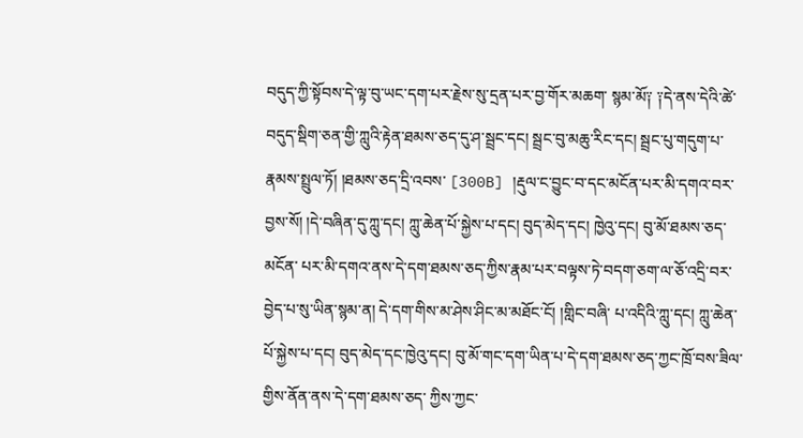བདུད་ཀྱི་སྟོབས་དེ་ལྟ་བུ་ཡང་དག་པར་རྗེས་སུ་དྲན་པར་བྱ་གོར་མཆག་ སྙམ་མོ༑ ༑དེ་ནས་དེའི་ཚེ་བདུད་སྡིག་ཅན་གྱི་ཀླུའི་རྟེན་ཐམས་ཅད་དུ་ཤ་སྦྲང་དང། སྦྲང་བུ་མཆུ་རིང་དང། སྦྲང་པུ་གདུག་པ་རྣམས་སྤྲུལ་ཏོ། །ཐམས་ཅད་དྲི་འབས་ [300B] །རྡུལ་ང་བྱུང་བ་དང་མངོན་པར་མི་དགའ་བར་བྱས་སོ། །དེ་བཞིན་དུ་ཀླུ་དང། ཀླུ་ཆེན་པོ་སྐྱེས་པ་དང། བུད་མེད་དང། ཁྱེའུ་དང། བུ་མོ་ཐམས་ཅད་མངོན་ པར་མི་དགའ་ནས་དེ་དག་ཐམས་ཅད་ཀྱིས་རྣམ་པར་བལྟས་ཏེ་བདག་ཅག་ལ་ཅོ་འདྲི་བར་བྱེད་པ་སུ་ཡིན་སྙམ་ན། དེ་དག་གིས་མ་ཤེས་ཤིང་མ་མཐོང་ངོ། །གླིང་བཞི་ པ་འདིའི་ཀླུ་དང། ཀླུ་ཆེན་པོ་སྐྱེས་པ་དང། བུད་མེད་དང་ཁྱེའུ་དང། བུ་མོ་གང་དག་ཡིན་པ་དེ་དག་ཐམས་ཅད་ཀྱང་ཁྲོ་བས་ཟིལ་གྱིས་ནོན་ནས་དེ་དག་ཐམས་ཅད་ ཀྱིས་ཀྱང་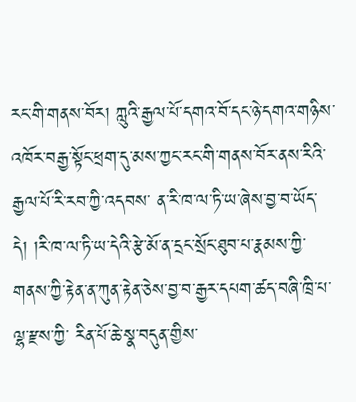རང་གི་གནས་བོར། ཀླུའི་རྒྱལ་པོ་དགའ་བོ་དང་ཉེ་དགའ་གཉིས་འཁོར་བརྒྱ་སྟོང་ཕྲག་དུ་མས་ཀྱང་རང་གི་གནས་བོར་ནས་རིའི་རྒྱལ་པོ་རི་རབ་ཀྱི་འདབས་ ན་རི་ཁ་ལ་ཏི་ཡ་ཞེས་བྱ་བ་ཡོད་དེ། །རི་ཁ་ལ་ཏི་ཡ་དེའི་རྩེ་མོ་ན་དྲང་སྲོང་ཐུབ་པ་རྣམས་ཀྱི་གནས་ཀྱི་རྟེན་ན་ཀུན་རྟེན་ཅེས་བྱ་བ་རྒྱར་དཔག་ཚད་བཞི་ཁྲི་པ་ལྷ་རྫས་ཀྱི་ རིན་པོ་ཆེ་སྣ་བདུན་གྱིས་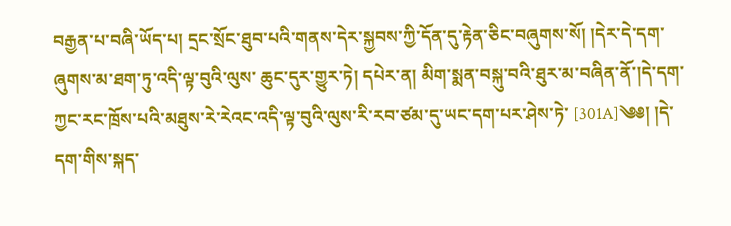བརྒྱན་པ་བཞི་ཡོད་པ། དྲང་སྲོང་ཐུབ་པའི་གནས་དེར་སྐྱབས་ཀྱི་དོན་དུ་རྟེན་ཅིང་བཞུགས་སོ། །དེར་དེ་དག་ཞུགས་མ་ཐག་ཏུ་འདི་ལྟ་བུའི་ལུས་ ཆུང་དུར་གྱུར་ཏེ། དཔེར་ན། མིག་སྨན་བསྐུ་བའི་ཐུར་མ་བཞིན་ནོ་།དེ་དག་ཀྱང་རང་ཁྲོས་པའི་མཐུས་རེ་རེའང་འདི་ལྟ་བུའི་ལུས་རི་རབ་ཙམ་དུ་ཡང་དག་པར་ཤེས་ཏེ་ [301A]༄༅། །དེ་དག་གིས་སྐད་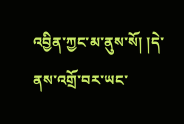འབྱིན་ཀྱང་མ་ནུས་སོ། །དེ་ནས་འགྲོ་བར་ཡང་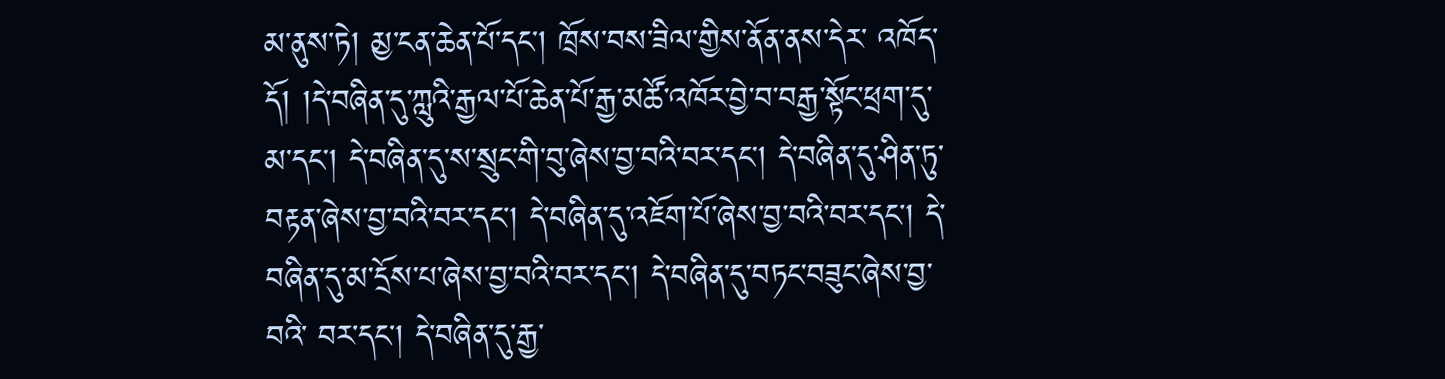མ་ནུས་ཏེ། མྱ་ངན་ཆེན་པོ་དང། ཁྲོས་བས་ཟིལ་གྱིས་ནོན་ནས་དེར་ འཁོད་དོ། །དེ་བཞིན་དུ་ཀླུའི་རྒྱལ་པོ་ཆེན་པོ་རྒྱ་མཚོ་འཁོར་བྱེ་བ་བརྒྱ་སྟོང་ཕྲག་དུ་མ་དང། དེ་བཞིན་དུ་ས་སྲུང་གི་བུ་ཞེས་བྱ་བའི་བར་དང། དེ་བཞིན་དུ་ཤིན་ཏུ་ བརྟན་ཞེས་བྱ་བའི་བར་དང། དེ་བཞིན་དུ་འཇོག་པོ་ཞེས་བྱ་བའི་བར་དང། དེ་བཞིན་དུ་མ་དྲོས་པ་ཞེས་བྱ་བའི་བར་དང། དེ་བཞིན་དུ་བཏང་བཟུང་ཞེས་བྱ་བའི་ བར་དང། དེ་བཞིན་དུ་རྒྱ་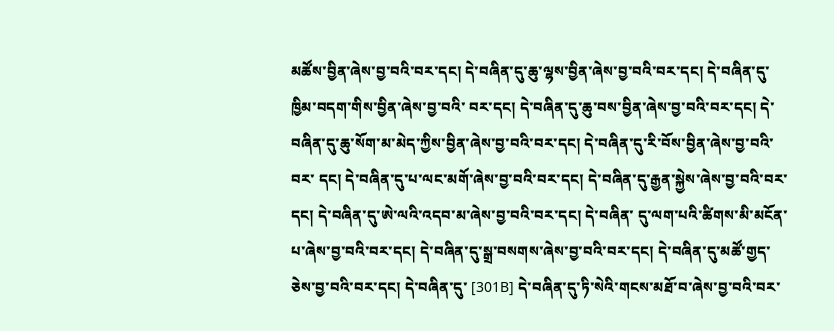མཚོས་བྱིན་ཞེས་བྱ་བའི་བར་དང། དེ་བཞིན་དུ་ཆུ་ལྷས་བྱིན་ཞེས་བྱ་བའི་བར་དང། དེ་བཞིན་དུ་ཁྱིམ་བདག་གིས་བྱིན་ཞེས་བྱ་བའི་ བར་དང། དེ་བཞིན་དུ་ཆུ་བས་བྱིན་ཞེས་བྱ་བའི་བར་དང། དེ་བཞིན་དུ་ཆུ་སོག་མ་མེད་ཀྱིས་བྱིན་ཞེས་བྱ་བའི་བར་དང། དེ་བཞིན་དུ་རི་བོས་བྱིན་ཞེས་བྱ་བའི་བར་ དང། དེ་བཞིན་དུ་པ་ལང་མགོ་ཞེས་བྱ་བའི་བར་དང། དེ་བཞིན་དུ་རྒྱན་སྐྱེས་ཞེས་བྱ་བའི་བར་དང། དེ་བཞིན་དུ་ཨེ་ལའི་འདབ་མ་ཞེས་བྱ་བའི་བར་དང། དེ་བཞིན་ དུ་ལག་པའི་ཚིགས་མི་མངོན་པ་ཞེས་བྱ་བའི་བར་དང། དེ་བཞིན་དུ་སྒྲ་བསགས་ཞེས་བྱ་བའི་བར་དང། དེ་བཞིན་དུ་མཚོ་གྱད་ཅེས་བྱ་བའི་བར་དང། དེ་བཞིན་དུ་ [301B] དེ་བཞིན་དུ་ཏི་སེའི་གངས་མཐོ་བ་ཞེས་བྱ་བའི་བར་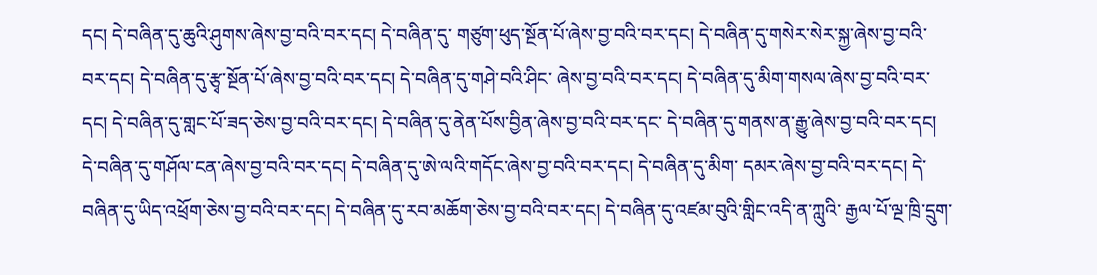དང། དེ་བཞིན་དུ་ཆུའི་ཤུགས་ཞེས་བྱ་བའི་བར་དང། དེ་བཞིན་དུ་ གཙུག་ཕུད་སྔོན་པོ་ཞེས་བྱ་བའི་བར་དང། དེ་བཞིན་དུ་གསེར་སེར་སྐྱ་ཞེས་བྱ་བའི་བར་དང། དེ་བཞིན་དུ་རྩྭ་སྔོན་པོ་ཞེས་བྱ་བའི་བར་དང། དེ་བཞིན་དུ་གཤེ་བའི་ཤིང་ ཞེས་བྱ་བའི་བར་དང། དེ་བཞིན་དུ་མིག་གསལ་ཞེས་བྱ་བའི་བར་དང། དེ་བཞིན་དུ་གླང་པོ་ཟད་ཅེས་བྱ་བའི་བར་དང། དེ་བཞིན་དུ་ནེན་པོས་བྱིན་ཞེས་བྱ་བའི་བར་དང་ དེ་བཞིན་དུ་གནས་ན་རྒྱུ་ཞེས་བྱ་བའི་བར་དང། དེ་བཞིན་དུ་གཤོལ་ངན་ཞེས་བྱ་བའི་བར་དང། དེ་བཞིན་དུ་ཨེ་ལའི་གདོང་ཞེས་བྱ་བའི་བར་དང། དེ་བཞིན་དུ་མིག་ དམར་ཞེས་བྱ་བའི་བར་དང། དེ་བཞིན་དུ་ཡིད་འཕྲོག་ཅེས་བྱ་བའི་བར་དང། དེ་བཞིན་དུ་རབ་མཆོག་ཅེས་བྱ་བའི་བར་དང། དེ་བཞིན་དུ་འཛམ་བུའི་གླིང་འདི་ན་ཀླུའི་ རྒྱལ་པོ་ལྔ་ཁྲི་དྲུག་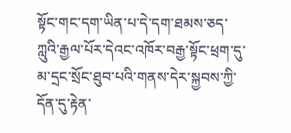སྟོང་གང་དག་ཡིན་པ་དེ་དག་ཐམས་ཅད་ཀླུའི་རྒྱལ་པོར་དེའང་འཁོར་བརྒྱ་སྟོང་ཕྲག་དུ་མ་དྲང་སྲོང་ཐུབ་པའི་གནས་དེར་སྐྱབས་ཀྱི་དོན་དུ་རྟེན་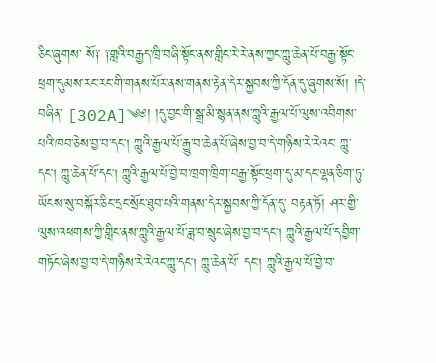ཅིང་ཞུགས་ སོ༑ ༑གླའི་བརྒྱད་ཁྲི་བཞི་སྟོང་ནས་གླིང་རེ་རེ་ནས་ཀྱང་ཀླུ་ཆེན་པོ་བརྒྱ་སྟོང་ཕྲག་དུམས་རང་རང་གི་གནས་པོར་ནས་གནས་རྟེན་དེར་སྐྱབས་ཀྱི་དོན་དུ་ཞུགས་སོ། །དེ་བཞིན་ [302A]༄༅། །དུ་བྱང་གི་སྒྲ་མི་སྙན་ནས་ཀླུའི་རྒྱལ་པོ་ལུས་འབིགས་པའི་ཁབ་ཅེས་བྱ་བ་དང། ཀླུའི་རྒྱལ་པོ་རྒྱུ་བ་ཆེན་པོ་ཞེས་བྱ་བ་དེ་གཉིས་རེ་རེའང་ ཀླུ་དང། ཀླུ་ཆེན་པོ་དང། ཀླུའི་རྒྱལ་པོ་བྱེ་བ་ཁྲག་ཁྲིག་བརྒྱ་སྟོང་ཕྲག་དུ་མ་དང་ལྷན་ཅིག་ཏུ་ཡོངས་སུ་བསྐོར་ཅིང་དྲང་སྲོང་ཐུབ་པའི་གནས་དེར་སྐྱབས་ཀྱི་དོན་དུ་ བརྟན་ཏོ། ཤར་གྱི་ལུས་འཕགས་ཀྱི་གླིང་ནས་ཀླུའི་རྒྱལ་པོ་ཟླ་བ་སྲུང་ཞེས་བྱ་བ་དང། ཀླུའི་རྒྱལ་པོ་དབྱིག་གཏོང་ཞེས་བྱ་བ་དེ་གཉིས་རེ་རེའང་ཀླུ་དང། ཀླུ་ཆེན་པོ་ དང། ཀླུའི་རྒྱལ་པོ་བྱེ་བ་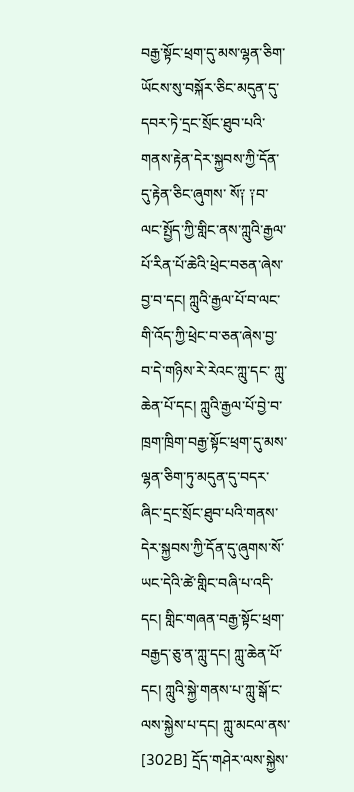བརྒྱ་སྟོང་ཕྲག་དུ་མས་ལྷན་ཅིག་ཡོངས་སུ་བསྐོར་ཅིང་མདུན་དུ་དབར་ཏེ་དྲང་སྲོང་ཐུབ་པའི་གནས་རྟེན་དེར་སྐྱབས་ཀྱི་དོན་དུ་རྟེན་ཅིང་ཞུགས་ སོ༑ ༑བ་ལང་སྤྱོད་ཀྱི་གླིང་ནས་ཀླུའི་རྒྱལ་པོ་རིན་པོ་ཆེའི་ཕྲེང་བཅན་ཞེས་བྱ་བ་དང། ཀླུའི་རྒྱལ་པོ་བ་ལང་གི་འོད་ཀྱི་ཕྲེང་བ་ཅན་ཞེས་བྱ་བ་དེ་གཉིས་རེ་རེའང་ཀླུ་དང་ ཀླུ་ཆེན་པོ་དང། ཀླུའི་རྒྱལ་པོ་བྱེ་བ་ཁྲག་ཁྲིག་བརྒྱ་སྟོང་ཕྲག་དུ་མས་ལྷན་ཅིག་ཏུ་མདུན་དུ་བདར་ཞིང་དྲང་སྲོང་ཐུབ་པའི་གནས་དེར་སྐྱབས་ཀྱི་དོན་དུ་ཞུགས་སོ་ ཡང་དེའི་ཚེ་གླིང་བཞི་པ་འདི་དང། གླིང་གཞན་བརྒྱ་སྟོང་ཕྲག་བརྒྱད་ཅུ་ན་ཀླུ་དང། ཀླུ་ཆེན་པོ་དང། ཀླུའི་སྐྱེ་གནས་པ་ཀླུ་སྒོ་ང་ལས་སྐྱེས་པ་དང། ཀླུ་མངལ་ནས་ [302B] དྲོད་གཤེར་ལས་སྐྱེས་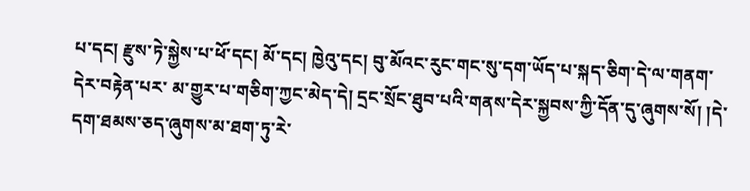པ་དང། རྫུས་ཏེ་སྐྱེས་པ་ཕོ་དང། མོ་དང། ཁྱེའུ་དང། བུ་མོའང་རུང་གང་སུ་དག་ཡོད་པ་སྐད་ཅིག་དེ་ལ་གནག་དེར་བརྟེན་པར་ མ་གྱུར་པ་གཅིག་ཀྱང་མེད་དེ། དྲང་སྲོང་ཐུབ་པའི་གནས་དེར་སྐྱབས་ཀྱི་དོན་དུ་ཞུགས་སོ། །དེ་དག་ཐམས་ཅད་ཞུགས་མ་ཐག་ཏུ་རེ་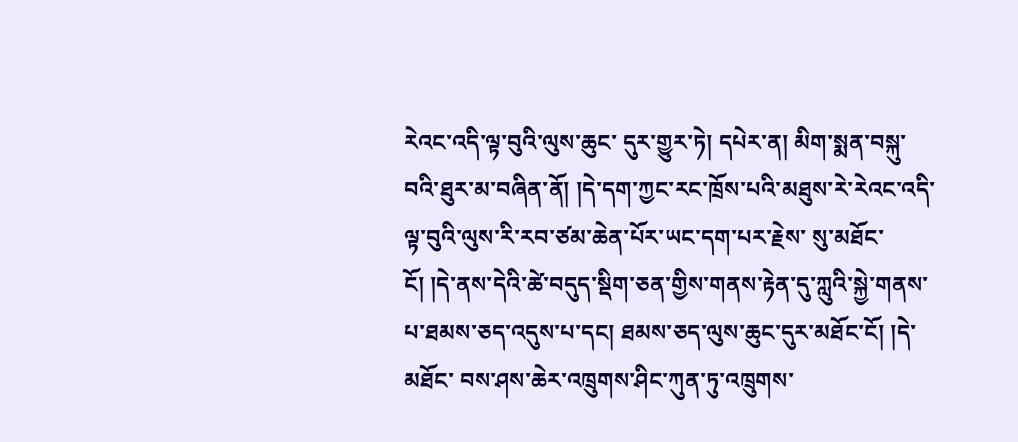རེའང་འདི་ལྟ་བུའི་ལུས་ཆུང་ དུར་གྱུར་ཏེ། དཔེར་ན། མིག་སྨན་བསྐུ་བའི་ཐུར་མ་བཞིན་ནོ། །དེ་དག་ཀྱང་རང་ཁྲོས་པའི་མཐུས་རེ་རེའང་འདི་ལྟ་བུའི་ལུས་རི་རབ་ཙམ་ཆེན་པོར་ཡང་དག་པར་རྗེས་ སུ་མཐོང་ངོ། །དེ་ནས་དེའི་ཚེ་བདུད་སྡིག་ཅན་གྱིས་གནས་རྟེན་དུ་ཀླུའི་སྐྱེ་གནས་པ་ཐམས་ཅད་འདུས་པ་དང། ཐམས་ཅད་ལུས་ཆུང་དུར་མཐོང་ངོ། །དེ་མཐོང་ བས་ཤས་ཆེར་འཁྲུགས་ཤིང་ཀུན་ཏུ་འཁྲུགས་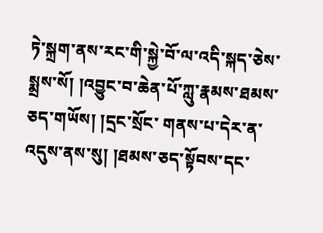ཏེ་སྐྲག་ནས་རང་གི་སྐྱེ་བོ་ལ་འདི་སྐད་ཅེས་སྨྲས་སོ། །འབྱུང་བ་ཆེན་པོ་ཀླུ་རྣམས་ཐམས་ཅད་གཡོས། །དྲང་སྲོང་ གནས་པ་དེར་ན་འདུས་ནས་སུ། །ཐམས་ཅད་སྟོབས་དང་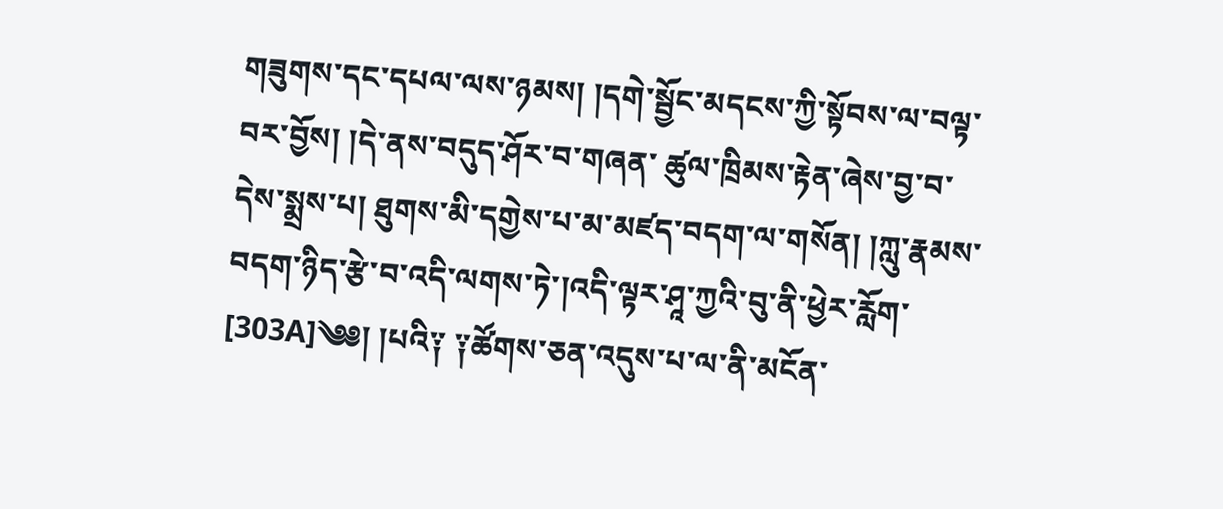གཟུགས་དང་དཔལ་ལས་ཉམས། །དགེ་སྦྱོང་མདངས་ཀྱི་སྟོབས་ལ་བལྟ་བར་བྱོས། །དེ་ནས་བདུད་ཤོར་བ་གཞན་ ཚུལ་ཁྲིམས་རྟེན་ཞེས་བྱ་བ་དེས་སྨྲས་པ། ཐུགས་མི་དགྱེས་པ་མ་མཛད་བདག་ལ་གསོན། །ཀླུ་རྣམས་བདག་ཉིད་རྩེ་བ་འདི་ལགས་ཏེ་།འདི་ལྟར་ཤཱ་ཀྱའི་བུ་ནི་ཕྱེར་རློག་ [303A]༄༅། །པའི༑ ༑ཚོགས་ཅན་འདུས་པ་ལ་ནི་མངོན་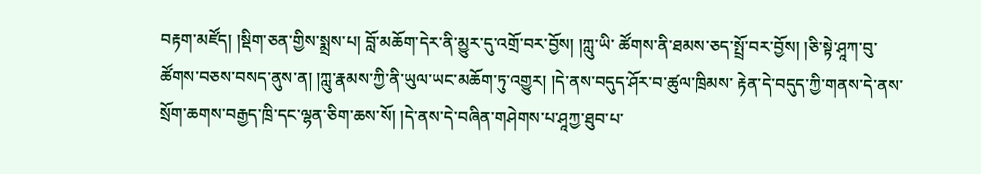བརྟག་མཛོད། །སྡིག་ཅན་གྱིས་སྨྲས་པ། བློ་མཆོག་དེར་ནི་མྱུར་དུ་འགྲོ་བར་བྱོས། །ཀླུ་ཡི་ ཚོགས་ནི་ཐམས་ཅད་སྤྲོ་བར་བྱོས། །ཅི་སྟེ་ཤཱཀ་བུ་ཚོགས་བཅས་བསད་ནུས་ན། །ཀླུ་རྣམས་ཀྱི་ནི་ཡུལ་ཡང་མཆོག་ཏུ་འགྱུར། །དེ་ནས་བདུད་ཤོར་བ་ཚུལ་ཁྲིམས་ རྟེན་དེ་བདུད་ཀྱི་གནས་དེ་ནས་སྲོག་ཆགས་བརྒྱད་ཁྲི་དང་ལྷན་ཅིག་ཆས་སོ། །དེ་ནས་དེ་བཞིན་གཤེགས་པ་ཤཱཀྱ་ཐུབ་པ་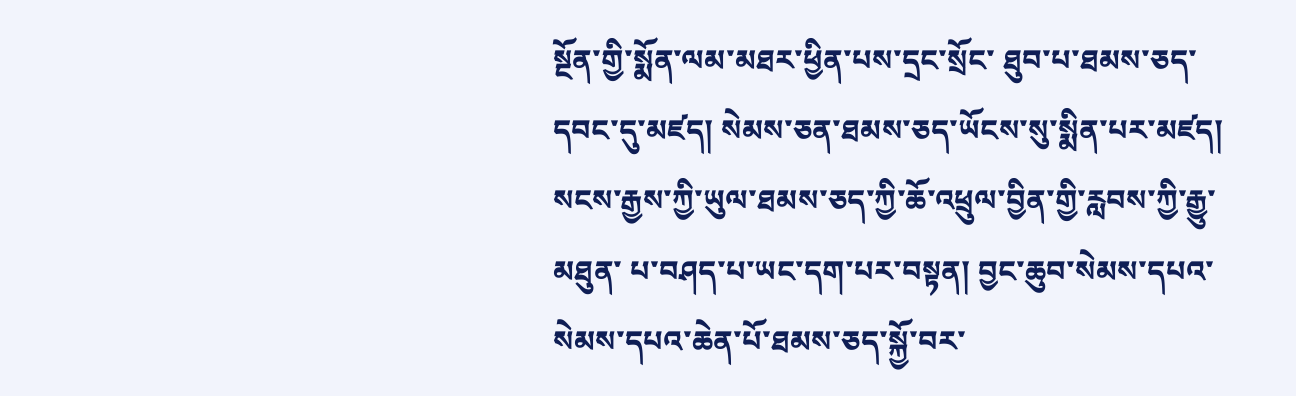སྔོན་གྱི་སྨོན་ལམ་མཐར་ཕྱིན་པས་དྲང་སྲོང་ ཐུབ་པ་ཐམས་ཅད་དབང་དུ་མཛད། སེམས་ཅན་ཐམས་ཅད་ཡོངས་སུ་སྨིན་པར་མཛད། སངས་རྒྱས་ཀྱི་ཡུལ་ཐམས་ཅད་ཀྱི་ཆོ་འཕྲུལ་བྱིན་གྱི་རླབས་ཀྱི་རྒྱུ་མཐུན་ པ་བཤད་པ་ཡང་དག་པར་བསྟན། བྱང་ཆུབ་སེམས་དཔའ་སེམས་དཔའ་ཆེན་པོ་ཐམས་ཅད་སྐྱོ་བར་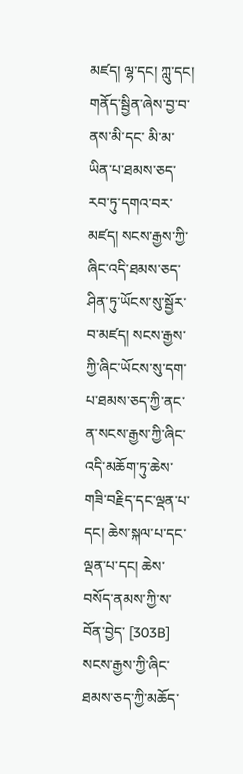མཛད། ལྷ་དང། ཀླུ་དང། གནོད་སྦྱིན་ཞེས་བྱ་བ་ནས་མི་དང་ མི་མ་ཡིན་པ་ཐམས་ཅད་རབ་ཏུ་དགའ་བར་མཛད། སངས་རྒྱས་ཀྱི་ཞིང་འདི་ཐམས་ཅད་ཤིན་ཏུ་ཡོངས་སུ་སྦྱོར་བ་མཛད། སངས་རྒྱས་ཀྱི་ཞིང་ཡོངས་སུ་དག་ པ་ཐམས་ཅད་ཀྱི་ནང་ན་སངས་རྒྱས་ཀྱི་ཞིང་འདི་མཆོག་ཏུ་ཆེས་གཟི་བརྗིད་དང་ལྡན་པ་དང། ཆེས་སྐལ་པ་དང་ལྡན་པ་དང། ཆེས་བསོད་ནམས་ཀྱི་ས་བོན་བྱེད་ [303B] སངས་རྒྱས་ཀྱི་ཞིང་ཐམས་ཅད་ཀྱི་མཆོད་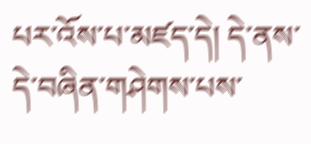པར་འོས་པ་མཛད་དེ། དེ་ནས་དེ་བཞིན་གཤེགས་པས་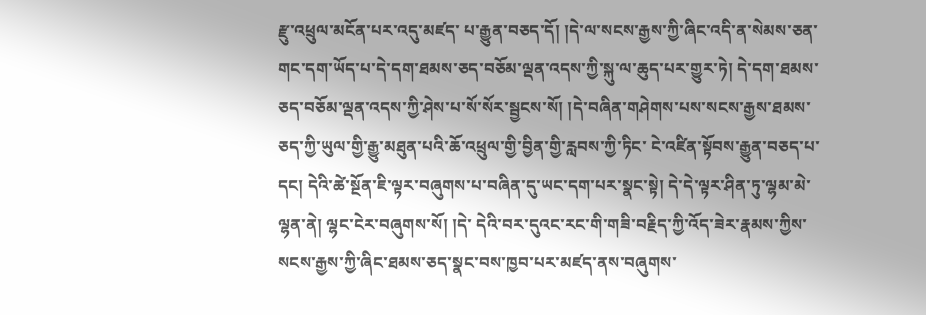རྫུ་འཕྲུལ་མངོན་པར་འདུ་མཛད་ པ་རྒྱུན་བཅད་དོ། །དེ་ལ་སངས་རྒྱས་ཀྱི་ཞིང་འདི་ན་སེམས་ཅན་གང་དག་ཡོད་པ་དེ་དག་ཐམས་ཅད་བཅོམ་ལྡན་འདས་ཀྱི་སྐུ་ལ་ཆུད་པར་གྱུར་ཏེ། དེ་དག་ཐམས་ ཅད་བཅོམ་ལྡན་འདས་ཀྱི་ཤེས་པ་སོ་སོར་སྦྱངས་སོ། །དེ་བཞིན་གཤེགས་པས་སངས་རྒྱས་ཐམས་ཅད་ཀྱི་ཡུལ་གྱི་རྒྱུ་མཐུན་པའི་ཆོ་འཕྲུལ་གྱི་བྱིན་གྱི་རླབས་ཀྱི་ཏིང་ ངེ་འཛིན་སྟོབས་རྒྱུན་བཅད་པ་དང། དེའི་ཚེ་སྔོན་ཇི་ལྟར་བཞུགས་པ་བཞིན་དུ་ཡང་དག་པར་སྣང་སྟེ། དེ་དེ་ལྟར་ཤིན་ཏུ་ལྷམ་མེ་ལྷན་ནེ། ལྷང་ངེར་བཞུགས་སོ། །དེ་ དེའི་བར་དུའང་རང་གི་གཟི་བརྗིད་ཀྱི་འོད་ཟེར་རྣམས་ཀྱིས་སངས་རྒྱས་ཀྱི་ཞིང་ཐམས་ཅད་སྣང་བས་ཁྱབ་པར་མཛད་ནས་བཞུགས་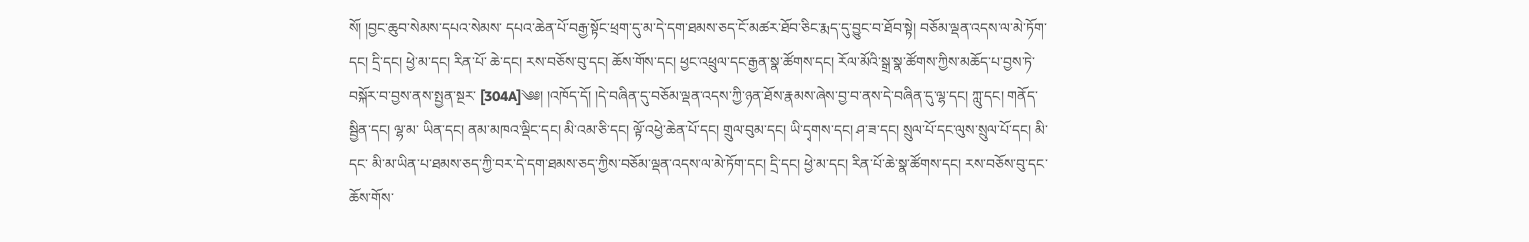སོ། །བྱང་ཆུབ་སེམས་དཔའ་སེམས་ དཔའ་ཆེན་པོ་བརྒྱ་སྟོང་ཕྲག་དུ་མ་དེ་དག་ཐམས་ཅད་ངོ་མཚར་ཐོབ་ཅིང་རྨད་དུ་བྱུང་བ་ཐོབ་སྟེ། བཅོམ་ལྡན་འདས་ལ་མེ་ཏོག་དང། དྲི་དང། ཕྱེ་མ་དང། རིན་པོ་ ཆེ་དང། རས་བཅོས་བུ་དང། ཆོས་གོས་དང། ཕྱང་འཕྲུལ་དང་རྒྱན་སྣ་ཚོགས་དང། རོལ་མོའི་སྒྲ་སྣ་ཚོགས་ཀྱིས་མཆོད་པ་བྱས་ཏེ་བསྐོར་བ་བྱས་ནས་སྤྱན་སྔར་ [304A]༄༅། །འཁོད་དོ། །དེ་བཞིན་དུ་བཅོམ་ལྡན་འདས་ཀྱི་ཉན་ཐོས་རྣམས་ཞེས་བྱ་བ་ནས་དེ་བཞིན་དུ་ལྷ་དང། ཀླུ་དང། གནོད་སྦྱིན་དང། ལྷ་མ་ ཡིན་དང། ནམ་མཁའ་ལྡིང་དང། མི་འམ་ཅི་དང། ལྟོ་འཕྱེ་ཆེན་པོ་དང། གྲུལ་བུམ་དང། ཡི་དྭགས་དང། ཤ་ཟ་དང། སྲུལ་པོ་དང་ལུས་སྲུལ་པོ་དང། མི་དང་ མི་མ་ཡིན་པ་ཐམས་ཅད་ཀྱི་བར་དེ་དག་ཐམས་ཅད་ཀྱིས་བཅོམ་ལྡན་འདས་ལ་མེ་ཏོག་དང། དྲི་དང། ཕྱེ་མ་དང། རིན་པོ་ཆེ་སྣ་ཚོགས་དང། རས་བཅོས་བུ་དང་ ཆོས་གོས་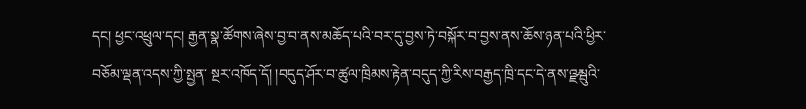དང། ཕྱང་འཕྲུལ་དང། རྒྱན་སྣ་ཚོགས་ཞེས་བྱ་བ་ནས་མཆོད་པའི་བར་དུ་བྱས་ཏེ་བསྐོར་བ་བྱས་ནས་ཆོས་ཉན་པའི་ཕྱིར་བཅོམ་ལྡན་འདས་ཀྱི་སྤྱན་ སྔར་འཁོད་དོ། །བདུད་ཤོར་བ་ཚུལ་ཁྲིམས་རྟེན་བདུད་ཀྱི་རིས་བརྒྱད་ཁྲི་དང་དེ་ནས་འྫམྦུའི་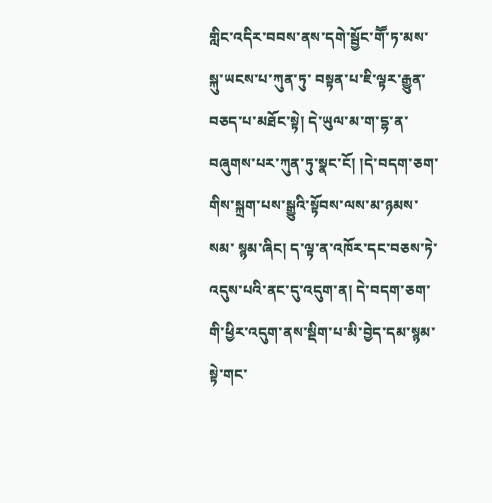གླིང་འདིར་བབས་ནས་དགེ་སྦྱོང་གཽ་ཏ་མས་སྐུ་ཡངས་པ་ཀུན་ཏུ་ བསྟན་པ་ཇི་ལྟར་རྒྱུན་བཅད་པ་མཐོང་སྟེ། དེ་ཡུལ་མ་ག་དྷ་ན་བཞུགས་པར་ཀུན་ཏུ་སྣང་ངོ། །དེ་བདག་ཅག་གིས་སྐྲག་པས་སྒྱུའི་སྟོབས་ལས་མ་ཉམས་སམ་ སྙམ་ཞིང། ད་ལྟ་ན་འཁོར་དང་བཅས་ཏེ་འདུས་པའི་ནང་དུ་འདུག་ན། དེ་བདག་ཅག་གི་ཕྱིར་འདུག་ནས་སྡིག་པ་མི་བྱེད་དམ་སྙམ་སྟེ་གང་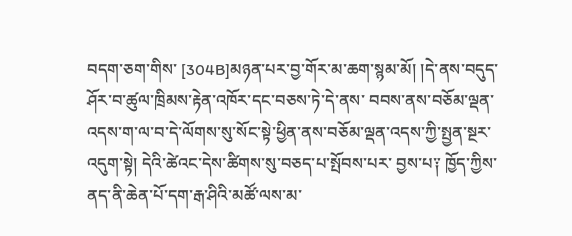བདག་ཅག་གིས་ [304B]མཉན་པར་བྱ་གོར་མ་ཆག་སྙམ་མོ། །དེ་ནས་བདུད་ཤོར་བ་ཚུལ་ཁྲིམས་རྟེན་འཁོར་དང་བཅས་ཏེ་དེ་ནས་ བབས་ནས་བཅོམ་ལྡན་འདས་ག་ལ་བ་དེ་ལོགས་སུ་སོང་སྟེ་ཕྱིན་ནས་བཅོམ་ལྡན་འདས་ཀྱི་སྤྱན་སྔར་འདུག་སྟེ། དེའི་ཚེའང་དེས་ཚིགས་སུ་བཅད་པ་སྤོབས་པར་ བྱས་པ༑ ཁྱོད་ཀྱིས་ནད་ནི་ཆེན་པོ་དག་རྒ་ཤིའི་མཚོ་ལས་མ་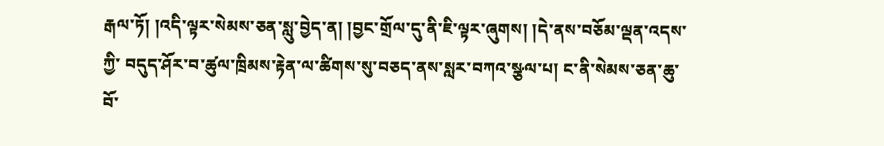རྒལ་ཏོ། །འདི་ལྟར་སེམས་ཅན་སླུ་བྱེད་ན། །བྱང་གྲོལ་དུ་ནི་ཇི་ལྟར་ཞུགས། །དེ་ནས་བཅོམ་ལྡན་འདས་ཀྱི་ བདུད་ཤོར་བ་ཚུལ་ཁྲིམས་རྟེན་ལ་ཚིགས་སུ་བཅད་ནས་སླར་བཀའ་སྩལ་པ། ང་ནི་སེམས་ཅན་ཆུ་བོ་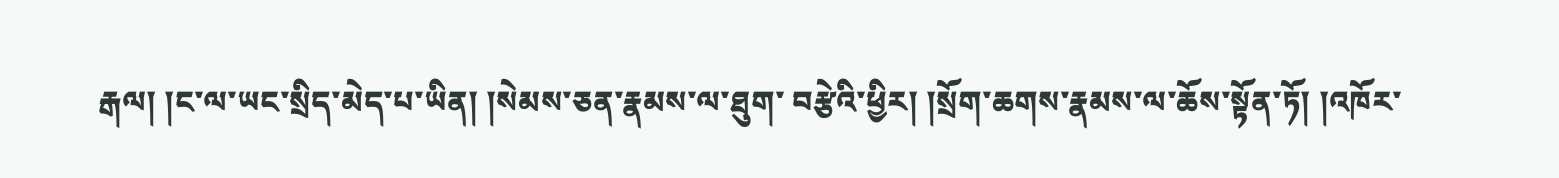རྒལ། །ང་ལ་ཡང་སྲིད་མེད་པ་ཡིན། །སེམས་ཅན་རྣམས་ལ་ཐུག་ བརྩེའི་ཕྱིར། །སྲོག་ཆགས་རྣམས་ལ་ཆོས་སྟོན་ཏོ། །འཁོར་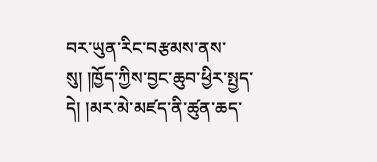བར་ཡུན་རིང་བརྩམས་ནས་སུ། །ཁྱོད་ཀྱིས་བྱང་ཆུབ་ཕྱིར་སྤྱད་དེ། །མར་མེ་མཛད་ནི་ཚུན་ཆད་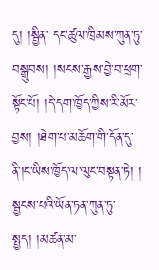དུ། །སྦྱིན་ དང་ཚུལ་ཁྲིམས་ཀུན་ཏུ་བསྒྲུབས། །སངས་རྒྱས་བྱེ་བ་ཕྲག་སྟོང་པོ། །དེ་དག་ཁྱོད་ཀྱིས་རི་མོར་བྱས། །ཐེག་པ་མཆོག་གི་དོན་དུ་ནི་།ང་ཡིས་ཁྱོད་ལ་ལུང་བསྟན་ཏེ། ། སྦྱངས་པའི་ཡོན་ཏན་ཀུན་ཏུ་སྤྱད། །མཚན་མ་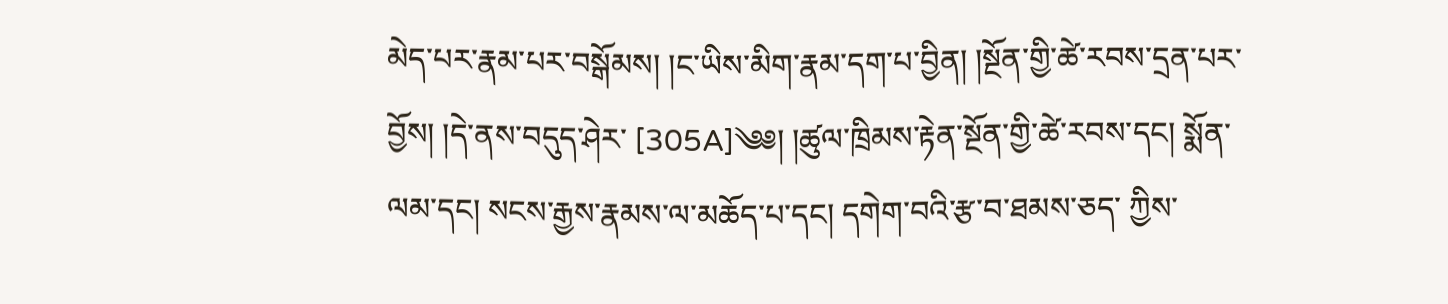མེད་པར་རྣམ་པར་བསྒོམས། །ང་ཡིས་མིག་རྣམ་དག་པ་བྱིན། །སྔོན་གྱི་ཚེ་རབས་དྲན་པར་བྱོས། །དེ་ནས་བདུད་ཤེར་ [305A]༄༅། །ཚུལ་ཁྲིམས་རྟེན་སྔོན་གྱི་ཚེ་རབས་དང། སྨོན་ལམ་དང། སངས་རྒྱས་རྣམས་ལ་མཆོད་པ་དང། དགེག་བའི་རྩ་བ་ཐམས་ཅད་ ཀྱིས་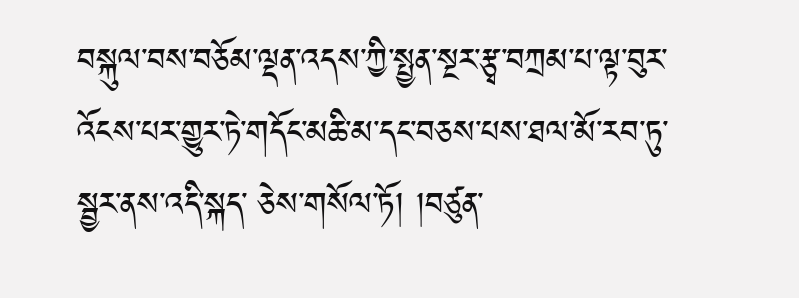བསྐུལ་བས་བཅོམ་ལྡན་འདས་ཀྱི་སྤྱན་སྔར་རྩྭ་བཀྲམ་པ་ལྟ་བུར་འོངས་པར་གྱུར་ཏེ་གདོང་མཆི་མ་དང་བཅས་པས་ཐལ་མོ་རབ་ཏུ་སྦྱར་ནས་འདི་སྐད་ ཅེས་གསོལ་ཏོ། །བཙུན་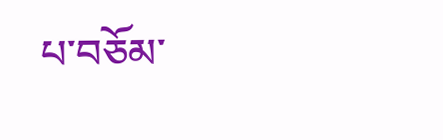པ་བཅོམ་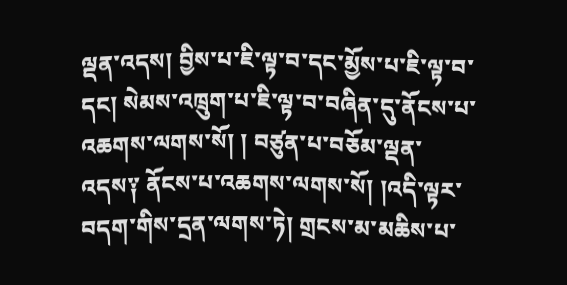ལྡན་འདས། བྱིས་པ་ཇི་ལྟ་བ་དང་མྱོས་པ་ཇི་ལྟ་བ་དང། སེམས་འཁྲུག་པ་ཇི་ལྟ་བ་བཞིན་དུ་ནོངས་པ་འཆགས་ལགས་སོ། ། བཙུན་པ་བཅོམ་ལྡན་འདས༑ ནོངས་པ་འཆགས་ལགས་སོ། །འདི་ལྟར་བདག་གིས་དྲན་ལགས་ཏེ། གྲངས་མ་མཆིས་པ་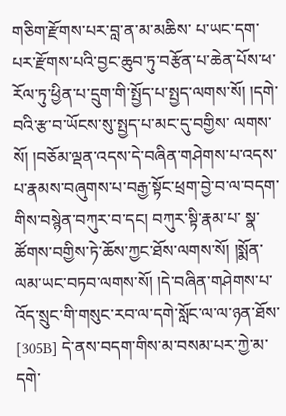གཅིག་རྫོགས་པར་བླ་ན་མ་མཆིས་ པ་ཡང་དག་པར་རྫོགས་པའི་བྱང་ཆུབ་ཏུ་བརྩོན་པ་ཆེན་པོས་ཕ་རོལ་ཏུ་ཕྱིན་པ་དྲུག་གི་སྤྱོད་པ་སྤྱད་ལགས་སོ། །དགེ་བའི་རྩ་བ་ཡོངས་སུ་སྤྱད་པ་མང་དུ་བགྱིས་ ལགས་སོ། །བཅོམ་ལྡན་འདས་དེ་བཞིན་གཤེགས་པ་འདས་པ་རྣམས་བཞུགས་པ་བརྒྱ་སྟོང་ཕྲག་བྱེ་བ་ལ་བདག་གིས་བསྙེན་བཀུར་བ་དང། བཀུར་སྟི་རྣམ་པ་ སྣ་ཚོགས་བགྱིས་ཏེ་ཆོས་ཀྱང་ཐོས་ལགས་སོ། །སྨོན་ལམ་ཡང་བཏབ་ལགས་སོ། །དེ་བཞིན་གཤེགས་པ་འོད་སྲུང་གི་གསུང་རབ་ལ་དགེ་སློང་ལ་ལ་ཉན་ཐོས་ [305B] དེ་ནས་བདག་གིས་མ་བསམ་པར་ཀྱེ་མ་དགེ་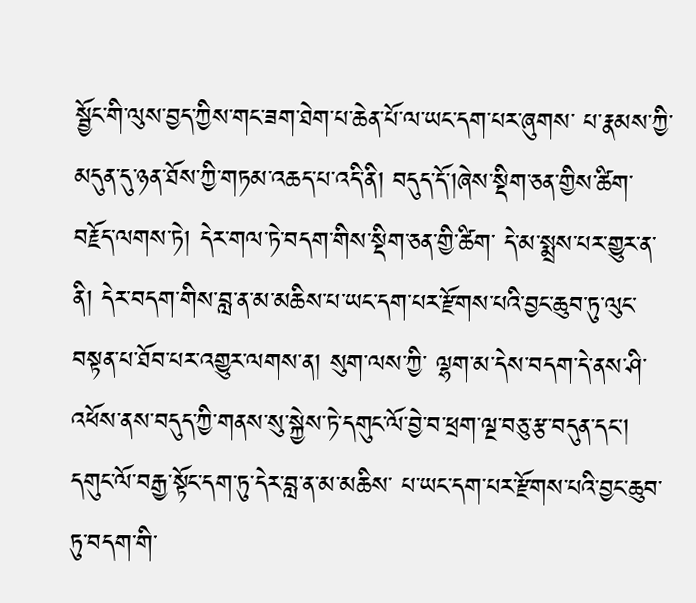སྦྱོང་གི་ལུས་བྱད་ཀྱིས་གང་ཟག་ཐེག་པ་ཆེན་པོ་ལ་ཡང་དག་པར་ཞུགས་ པ་རྣམས་ཀྱི་མདུན་དུ་ཉན་ཐོས་ཀྱི་གཏམ་འཆད་པ་འདི་ནི། བདུད་དོ་།ཞེས་སྡིག་ཅན་གྱིས་ཚིག་བརྗོད་ལགས་ཏེ། དེར་གལ་ཏེ་བདག་གིས་སྡིག་ཅན་གྱི་ཚིག་ དེ་མ་སྨྲས་པར་གྱུར་ན་ནི། དེར་བདག་གིས་བླ་ན་མ་མཆིས་པ་ཡང་དག་པར་རྫོགས་པའི་བྱང་ཆུབ་ཏུ་ལུང་བསྟན་པ་ཐོབ་པར་འགྱུར་ལགས་ན། སུག་ལས་ཀྱི་ ལྷག་མ་དེས་བདག་དེ་ནས་ཤི་འཕོས་ནས་བདུད་ཀྱི་གནས་སུ་སྐྱེས་ཏེ་དགུང་ལོ་བྱེ་བ་ཕྲག་ལྔ་བཅུ་རྩ་བདུན་དང། དགུང་ལོ་བརྒྱ་སྟོང་དག་ཏུ་དེར་བླ་ན་མ་མཆིས་ པ་ཡང་དག་པར་རྫོགས་པའི་བྱང་ཆུབ་ཏུ་བདག་གི་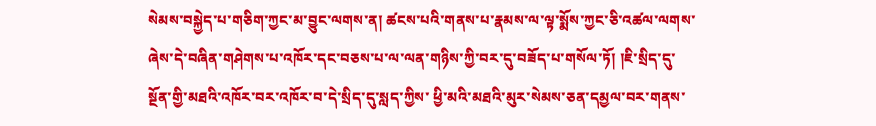སེམས་བསྐྱེད་པ་གཅིག་ཀྱང་མ་བྱུང་ལགས་ན། ཚངས་པའི་གནས་པ་རྣམས་ལ་ལྟ་སྨོས་ཀྱང་ཅི་འཚལ་ལགས་ ཞེས་དེ་བཞིན་གཤེགས་པ་འཁོར་དང་བཅས་པ་ལ་ལན་གཉིས་ཀྱི་བར་དུ་བཟོད་པ་གསོལ་ཏོ། །ཇི་སྲིད་དུ་སྔོན་གྱི་མཐའི་འཁོར་བར་འཁོར་བ་དེ་སྲིད་དུ་སླད་ཀྱིས་ ཕྱི་མའི་མཐའི་མུར་སེམས་ཅན་དམྱལ་བར་གནས་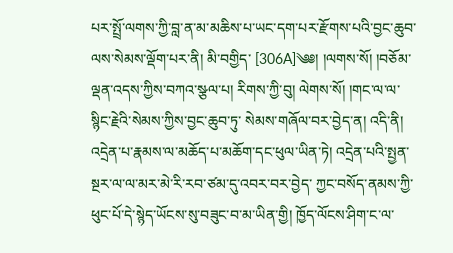པར་སྤྲོ་ལགས་ཀྱི་བླ་ན་མ་མཆིས་པ་ཡང་དག་པར་རྫོགས་པའི་བྱང་ཆུབ་ལས་སེམས་ལྡོག་པར་ནི། མི་བགྱིད་ [306A]༄༅། །ལགས་སོ། །བཅོམ་ལྡན་འདས་ཀྱིས་བཀའ་སྩལ་པ། རིགས་ཀྱི་བུ། ལེགས་སོ། །གང་ལ་ལ་སྙིང་རྗེའི་སེམས་ཀྱིས་བྱང་ཆུབ་ཏུ་ སེམས་གཞོལ་བར་བྱེད་ན། འདི་ནི། འདྲེན་པ་རྣམས་ལ་མཆོད་པ་མཆོག་དང་ཕུལ་ཡིན་ཏེ། འདྲེན་པའི་སྤྱན་སྔར་ལ་ལ་མར་མེ་རི་རབ་ཙམ་དུ་འབར་བར་བྱེད་ ཀྱང་བསོད་ནམས་ཀྱི་ཕུང་པོ་དེ་སྙེད་ཡོངས་སུ་བཟུང་བ་མ་ཡིན་གྱི། ཁྱོད་ལོངས་ཤིག་ང་ལ་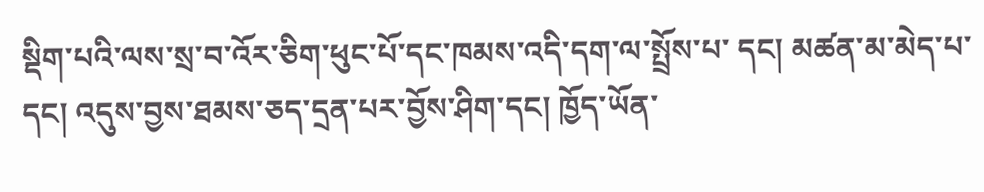སྡིག་པའི་ལས་སྲ་བ་འོར་ཅིག་ཕུང་པོ་དང་ཁམས་འདི་དག་ལ་སྤྲོས་པ་ དང། མཚན་མ་མེད་པ་དང། འདུས་བྱས་ཐམས་ཅད་དྲན་པར་བྱོས་ཤིག་དང། ཁྱོད་ཡོན་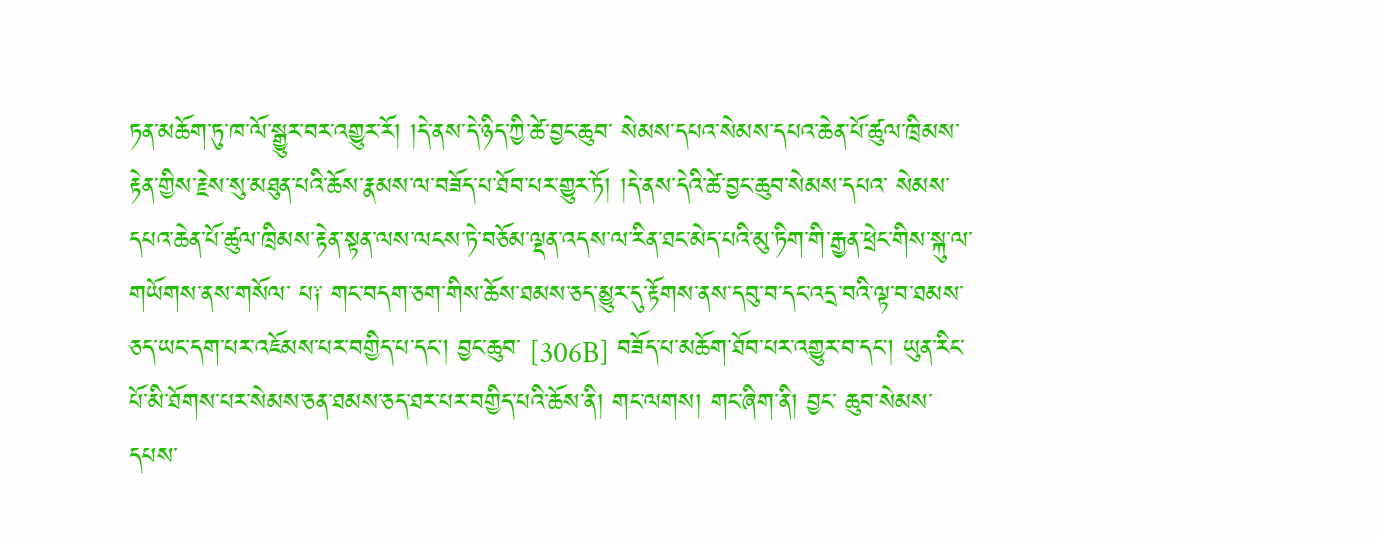ཏན་མཆོག་ཏུ་ཁ་ལོ་སྒྱུར་བར་འགྱུར་རོ། །དེ་ནས་དེ་ཉིད་ཀྱི་ཚེ་བྱང་ཆུབ་ སེམས་དཔའ་སེམས་དཔའ་ཆེན་པོ་ཚུལ་ཁྲིམས་རྟེན་གྱིས་རྗེས་སུ་མཐུན་པའི་ཆོས་རྣམས་ལ་བཟོད་པ་ཐོབ་པར་གྱུར་ཏོ། །དེ་ནས་དེའི་ཚེ་བྱང་ཆུབ་སེམས་དཔའ་ སེམས་དཔའ་ཆེན་པོ་ཚུལ་ཁྲིམས་རྟེན་སྟན་ལས་ལངས་ཏེ་བཅོམ་ལྡན་འདས་ལ་རིན་ཐང་མེད་པའི་མུ་ཏིག་གི་རྒྱན་ཕྲེང་གིས་སྐུ་ལ་གཡོགས་ནས་གསོལ་ པ༑ གང་བདག་ཅག་གིས་ཆོས་ཐམས་ཅད་མྱུར་དུ་རྟོགས་ནས་དབུ་བ་དང་འདྲ་བའི་ལྟ་བ་ཐམས་ཅད་ཡང་དག་པར་འཇོམས་པར་བགྱིད་པ་དང། བྱང་ཆུབ་ [306B] བཟོད་པ་མཆོག་ཐོབ་པར་འགྱུར་བ་དང། ཡུན་རིང་པོ་མི་ཐོགས་པར་སེམས་ཅན་ཐམས་ཅད་ཐར་པར་བགྱིད་པའི་ཆོས་ནི། གང་ལགས། གང་ཞིག་ནི། བྱང་ ཆུབ་སེམས་དཔས་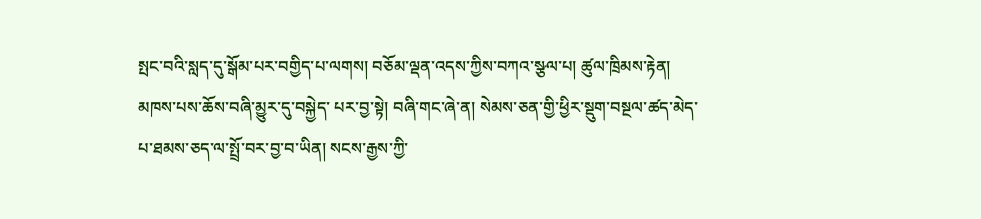སྤང་བའི་སླད་དུ་སྒོམ་པར་བགྱིད་པ་ལགས། བཅོམ་ལྡན་འདས་ཀྱིས་བཀའ་སྩལ་པ། ཚུལ་ཁྲིམས་རྟེན། མཁས་པས་ཆོས་བཞི་མྱུར་དུ་བསྐྱེད་ པར་བྱ་སྟེ། བཞི་གང་ཞེ་ན། སེམས་ཅན་གྱི་ཕྱིར་སྡུག་བསྔལ་ཚད་མེད་པ་ཐམས་ཅད་ལ་སྤྲོ་བར་བྱ་བ་ཡིན། སངས་རྒྱས་ཀྱི་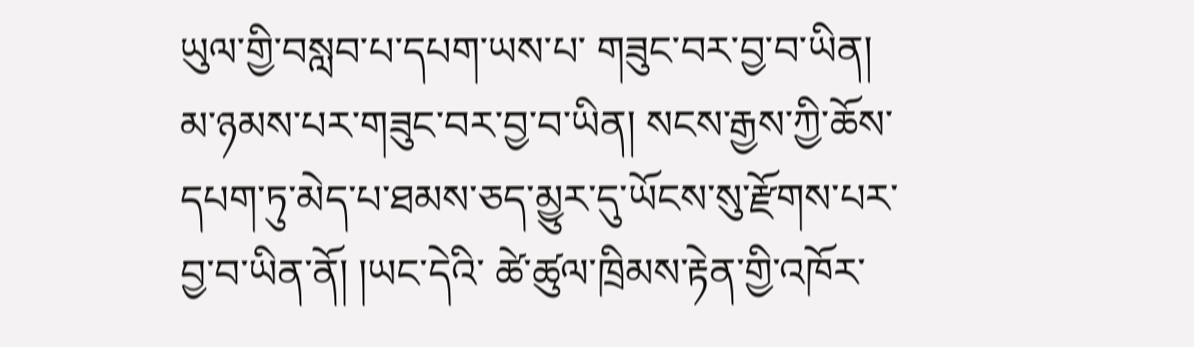ཡུལ་གྱི་བསླབ་པ་དཔག་ཡས་པ་ གཟུང་བར་བྱ་བ་ཡིན། མ་ཉམས་པར་གཟུང་བར་བྱ་བ་ཡིན། སངས་རྒྱས་ཀྱི་ཆོས་དཔག་ཏུ་མེད་པ་ཐམས་ཅད་མྱུར་དུ་ཡོངས་སུ་རྫོགས་པར་བྱ་བ་ཡིན་ནོ། །ཡང་དེའི་ ཚེ་ཚུལ་ཁྲིམས་རྟེན་གྱི་འཁོར་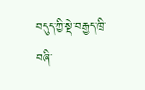བདུད་ཀྱི་སྡེ་བརྒྱད་ཁྲི་བཞི་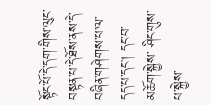སྟོང་པོ་དེ་དག་གིས་ལུང་བསྟན་པ་དེ་ཐོས་ནས་དེ་བཞིན་གཤེགས་པ་ལ་དད་པ་དང། དང་བ་མཆོག་སྐྱེས་ ཤིང་གུས་པ་སྐྱེས་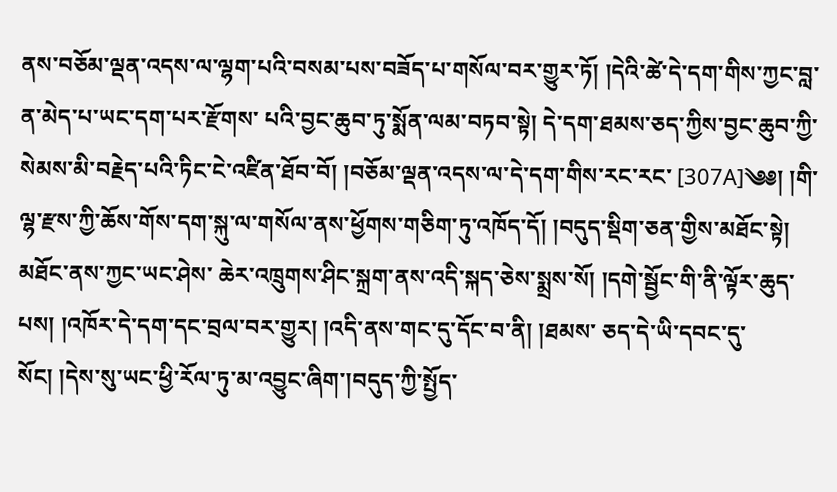ནས་བཅོམ་ལྡན་འདས་ལ་ལྷག་པའི་བསམ་པས་བཟོད་པ་གསོལ་བར་གྱུར་ཏོ། །དེའི་ཚེ་དེ་དག་གིས་ཀྱང་བླ་ན་མེད་པ་ཡང་དག་པར་རྫོགས་ པའི་བྱང་ཆུབ་ཏུ་སྨོན་ལམ་བཏབ་སྟེ། དེ་དག་ཐམས་ཅད་ཀྱིས་བྱང་ཆུབ་ཀྱི་སེམས་མི་བརྗེད་པའི་ཏིང་ངེ་འཛིན་ཐོབ་བོ། །བཅོམ་ལྡན་འདས་ལ་དེ་དག་གིས་རང་རང་ [307A]༄༅། །གི་ལྷ་རྫས་ཀྱི་ཆོས་གོས་དག་སྐུ་ལ་གསོལ་ནས་ཕྱོགས་གཅིག་ཏུ་འཁོད་དོ། །བདུད་སྡིག་ཅན་གྱིས་མཐོང་སྟེ། མཐོང་ནས་ཀྱང་ཡང་ཤེས་ ཆེར་འཁྲུགས་ཤིང་སྐྲག་ནས་འདི་སྐད་ཅེས་སྨྲས་སོ། །དགེ་སྦྱོང་གི་ནི་ལྟོར་ཆུད་པས། །འཁོར་དེ་དག་དང་བྲལ་བར་གྱུར། །འདི་ནས་གང་དུ་དོང་བ་ནི། །ཐམས་ ཅད་དེ་ཡི་དབང་དུ་སོང། །དེས་སུ་ཡང་ཕྱི་རོལ་ཏུ་མ་འབྱུང་ཞིག་།བདུད་ཀྱི་སྤྱོད་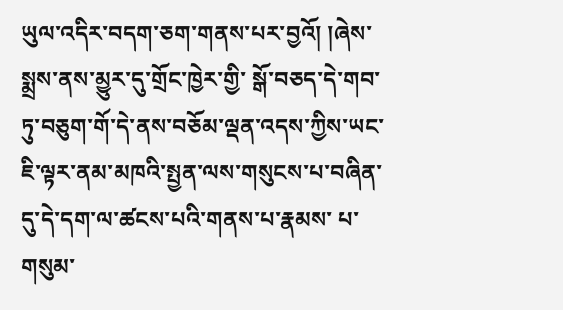ཡུལ་འདིར་བདག་ཅག་གནས་པར་བྱའོ། །ཞེས་སྨྲས་ནས་མྱུར་དུ་གྲོང་ཁྱེར་གྱི་ སྒོ་བཅད་དེ་གབ་ཏུ་བཅུག་གོ་དེ་ནས་བཅོམ་ལྡན་འདས་ཀྱིས་ཡང་ཇི་ལྟར་ནམ་མཁའི་སྤྱན་ལས་གསུངས་པ་བཞིན་དུ་དེ་དག་ལ་ཚངས་པའི་གནས་པ་རྣམས་ པ་གསུམ་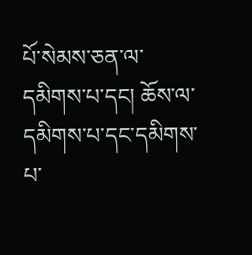པོ་སེམས་ཅན་ལ་དམིགས་པ་དང། ཆོས་ལ་དམིགས་པ་དང་དམིགས་པ་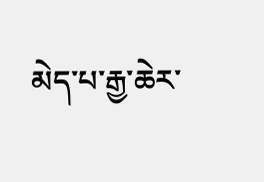མེད་པ་རྒྱ་ཆེར་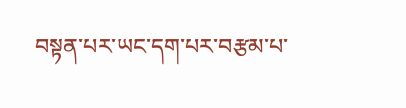བསྟན་པར་ཡང་དག་པར་བརྩམ་པ་